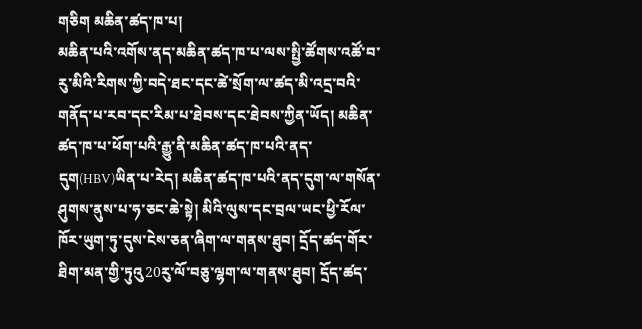གཅིག མཆིན་ཚད་ཁ་པ།
མཆིན་པའི་འགོས་ནད་མཆིན་ཚད་ཁ་པ་ལས་སྤྱི་ཚོགས་འཚོ་བ་རུ་མིའི་རིགས་ཀྱི་བདེ་ཐང་དང་ཚེ་སྲོག་ལ་ཚད་མི་འདྲ་བའི་གནོད་པ་རབ་དང་རིམ་པ་ཐེབས་དང་ཐེབས་ཀྱིན་ཡོད། མཆིན་ཚད་ཁ་པ་ཕོག་པའི་རྒྱུ་ནི་མཆིན་ཚད་ཁ་པའི་ནད་དུག(HBV)ཡིན་པ་རེད། མཆིན་ཚད་ཁ་པའི་ནད་དུག་ལ་གསོན་ཤུགས་ནུས་པ་ཧ་ཅང་ཆེ་སྟེ། མིའི་ལུས་དང་བྲལ་ཡང་ཕྱི་རོལ་ཁོར་ཡུག་ཏུ་དུས་ངེས་ཅན་ཞིག་ལ་གནས་ཐུབ། དྲོད་ཚད་གོར་ཐིག་མན་གྱི་ཏུའུ20རུ་ལོ་བཅུ་ལྷག་ལ་གནས་ཐུབ། དྲོད་ཚད་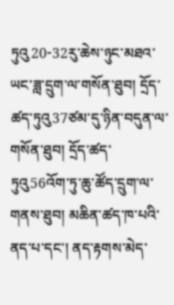ཏུའུ20-32རུ་ཆེས་ཉུང་མཐའ་ཡང་ཟླ་དྲུག་ལ་གསོན་ཐུབ། དྲོད་ཚད་ཏུའུ37ཙམ་དུ་ཉིན་བདུན་ལ་གསོན་ཐུབ། དྲོད་ཚད་ཏུའུ56འོག་ཏུ་ཆུ་ཚོད་དྲུག་ལ་གནས་ཐུབ། མཆིན་ཚད་ཁ་པའི་ནད་པ་དང་། ནད་རྟགས་མེད་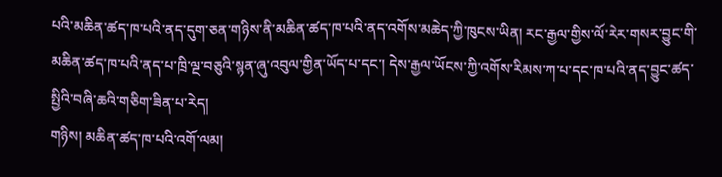པའི་མཆིན་ཚད་ཁ་པའི་ནད་དུག་ཅན་གཉིས་ནི་མཆིན་ཚད་ཁ་པའི་ནད་འགོས་མཆེད་ཀྱི་ཁུངས་ཡིན། རང་རྒྱལ་གྱིས་ལོ་རེར་གསར་བྱུང་གི་མཆིན་ཚད་ཁ་པའི་ནད་པ་ཁྲི་ལྔ་བཅུའི་སྙན་ཞུ་འབུལ་གྱིན་ཡོད་པ་དང་། དེས་རྒྱལ་ཡོངས་ཀྱི་འགོས་རིམས་ཀ་པ་དང་ཁ་པའི་ནད་བྱུང་ཚད་སྤྱིའི་བཞི་ཆའི་གཅིག་ཟིན་པ་རེད།
གཉིས། མཆིན་ཚད་ཁ་པའི་འགོ་ལམ།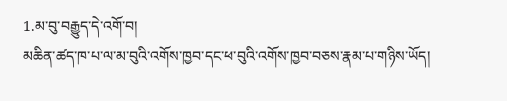1.མ་བུ་བརྒྱུད་དེ་འགོ་བ།
མཆིན་ཚད་ཁ་པ་ལ་མ་བུའི་འགོས་ཁྱབ་དང་ཕ་བུའི་འགོས་ཁྱབ་བཅས་རྣམ་པ་གཉིས་ཡོད།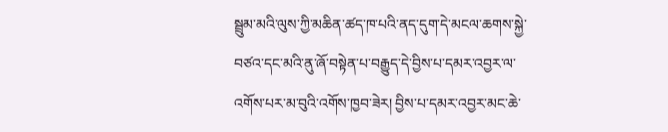སྦྲུམ་མའི་ལུས་ཀྱི་མཆིན་ཚད་ཁ་པའི་ནད་དུག་དེ་མངལ་ཆགས་སྐྱེ་བཙའ་དང་མའི་ནུ་ཞོ་བསྟེན་པ་བརྒྱུད་དེ་བྱིས་པ་དམར་འབྱར་ལ་འགོས་པར་མ་བུའི་འགོས་ཁྱབ་ཟེར། བྱིས་པ་དམར་འབྱར་མང་ཆེ་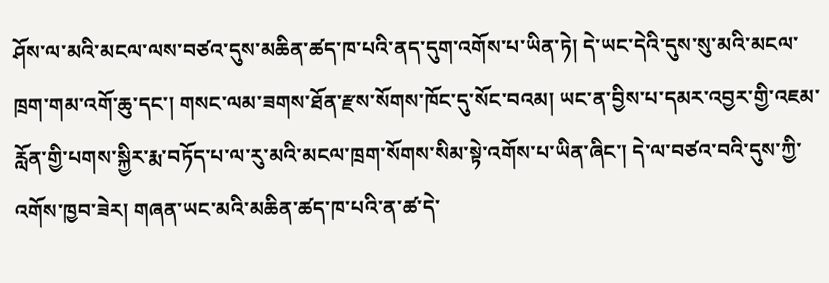ཤོས་ལ་མའི་མངལ་ལས་བཙའ་དུས་མཆིན་ཚད་ཁ་པའི་ནད་དུག་འགོས་པ་ཡིན་ཏེ། དེ་ཡང་དེའི་དུས་སུ་མའི་མངལ་ཁྲག་གམ་འགོ་ཆུ་དང་། གསང་ལམ་ཟགས་ཐོན་རྫས་སོགས་ཁོང་དུ་སོང་བའམ། ཡང་ན་བྱིས་པ་དམར་འབྱར་གྱི་འཇམ་རློན་གྱི་པགས་སྐྱིར་རྨ་བཏོད་པ་ལ་རུ་མའི་མངལ་ཁྲག་སོགས་སིམ་སྟེ་འགོས་པ་ཡིན་ཞིང་། དེ་ལ་བཙའ་བའི་དུས་ཀྱི་འགོས་ཁྱབ་ཟེར། གཞན་ཡང་མའི་མཆིན་ཚད་ཁ་པའི་ན་ཚ་དེ་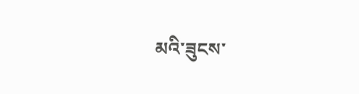མའི་ཟུངས་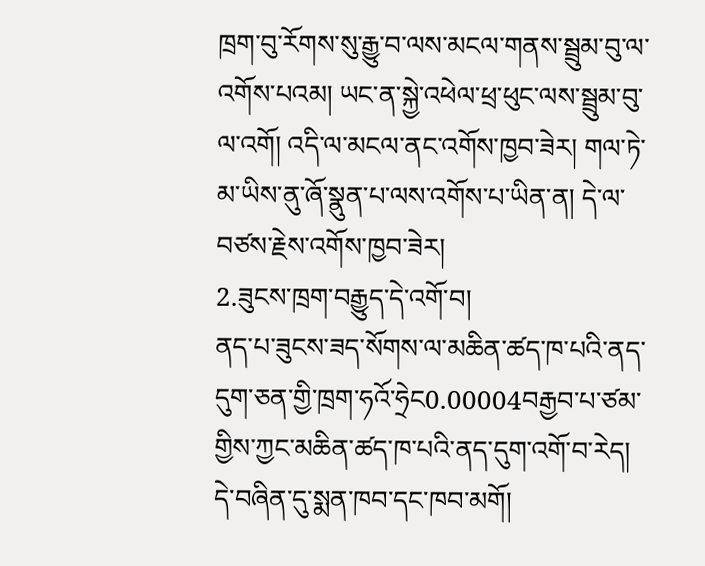ཁྲག་བུ་རོགས་སུ་རྒྱུ་བ་ལས་མངལ་གནས་སྦྲུམ་བུ་ལ་འགོས་པའམ། ཡང་ན་སྐྱེ་འཕེལ་ཕྲ་ཕུང་ལས་སྦྲུམ་བུ་ལ་འགོ། འདི་ལ་མངལ་ནང་འགོས་ཁྱབ་ཟེར། གལ་ཏེ་མ་ཡིས་ནུ་ཞོ་སྣུན་པ་ལས་འགོས་པ་ཡིན་ན། དེ་ལ་བཙས་རྗེས་འགོས་ཁྱབ་ཟེར།
2.ཟུངས་ཁྲག་བརྒྱུད་དེ་འགོ་བ།
ནད་པ་ཟུངས་ཟད་སོགས་ལ་མཆིན་ཚད་ཁ་པའི་ནད་དུག་ཅན་གྱི་ཁྲག་ཧའོ་ཧྲེང0.00004བརྒྱབ་པ་ཙམ་གྱིས་ཀྱང་མཆིན་ཚད་ཁ་པའི་ནད་དུག་འགོ་བ་རེད། དེ་བཞིན་དུ་སྨན་ཁབ་དང་ཁབ་མགོ།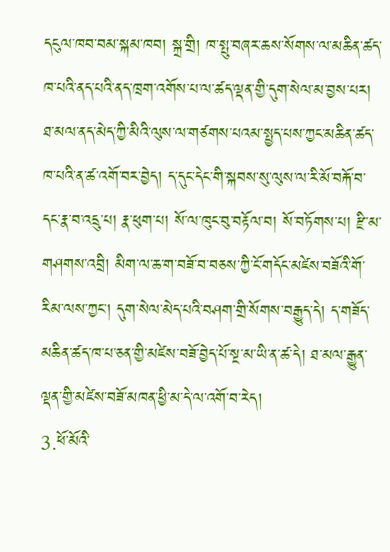དངུལ་ཁབ་བམ་སྐམ་ཁབ། སྐྲ་གྲི། ཁ་སྤུ་བཞར་ཆས་སོགས་ལ་མཆིན་ཚད་ཁ་པའི་ནད་པའི་ནད་ཁྲག་འགོས་པ་ལ་ཚད་ལྡན་གྱི་དུག་སེལ་མ་བྱས་པར། ཐ་མལ་ནད་མེད་ཀྱི་མིའི་ལུས་ལ་གཙགས་པའམ་སྤྱད་པས་ཀྱང་མཆིན་ཚད་ཁ་པའི་ན་ཚ་འགོ་བར་བྱེད། ད་དུང་དེང་གི་སྐབས་སུ་ལུས་ལ་རི་མོ་བརྐོ་བ་དང་རྣ་བ་འདྲུ་པ། རྣ་ཕུག་པ། སོ་ལ་ཁུང་བུ་བརྟོལ་བ། སོ་བཏོགས་པ། རྫི་མ་གཤགས་འབྲི། མིག་ལ་ཆ་ག་བཟོ་བ་བཅས་ཀྱི་ངོ་གདོང་མཛེས་བཟོའི་གོ་རིམ་ལས་ཀྱང་། དུག་སེལ་མེད་པའི་བཤག་གྲི་སོགས་བརྒྱུད་དེ། ད་གཟོད་མཆིན་ཚད་ཁ་པ་ཅན་གྱི་མཛེས་བཟོ་བྱེད་པོ་སྔ་མ་ཡི་ན་ཚ་དེ། ཐ་མལ་རྒྱུན་ལྡན་གྱི་མཛེས་བཟོ་མཁན་ཕྱི་མ་དེ་ལ་འགོ་བ་རེད།
3.ཕོ་མོའི་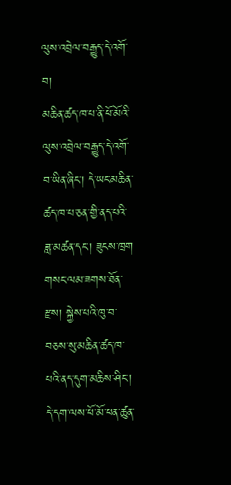ལུས་འབྲེལ་བརྒྱུད་དེ་འགོ་བ།
མཆིན་ཚད་ཁ་པ་ནི་ཕོ་མོའི་ལུས་འབྲེལ་བརྒྱུད་དེ་འགོ་བ་ཡིན་ཞིང་། དེ་ཡང་མཆིན་ཚད་ཁ་པ་ཅན་གྱི་ནད་པའི་ཟླ་མཚན་དང་། ཟུངས་ཁྲག གསང་ལམ་ཟགས་ཐོན་རྫས། སྐྱེས་པའི་ཁུ་བ་བཅས་སུ་མཆིན་ཚད་ཁ་པའི་ནད་དུག་མཆིས་ཤིང་། དེ་དག་ལས་ཕོ་མོ་ཕན་ཚུན་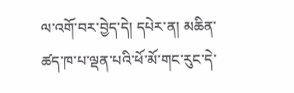ལ་འགོ་བར་བྱེད་དེ། དཔེར་ན། མཆིན་ཚད་ཁ་པ་ལྡན་པའི་ཕོ་མོ་གང་རུང་དེ་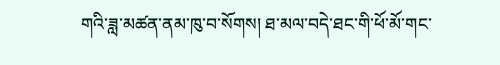གའི་ཟླ་མཚན་ནམ་ཁུ་བ་སོགས། ཐ་མལ་བདེ་ཐང་གི་ཕོ་མོ་གང་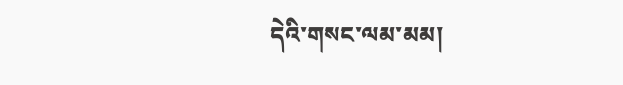དེའི་གསང་ལམ་མམ།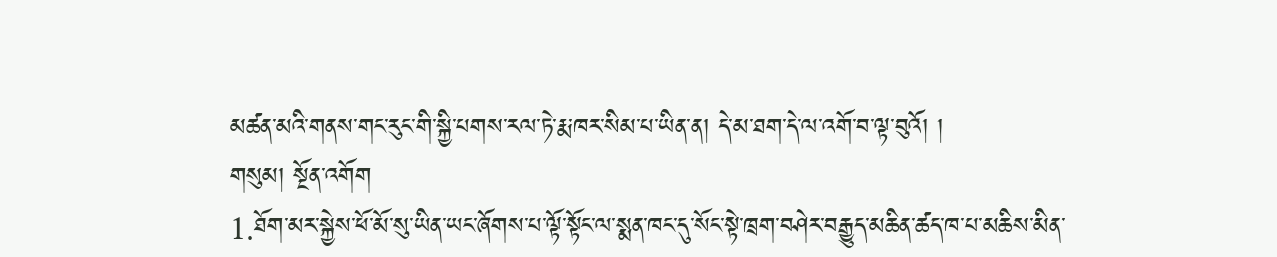མཚན་མའི་གནས་གང་རུང་གི་སྐྱི་པགས་རལ་ཏེ་རྨ་ཁར་སིམ་པ་ཡིན་ན། དེ་མ་ཐག་དེ་ལ་འགོ་བ་ལྟ་བུའོ། །
གསུམ། སྔོན་འགོག
1.ཐོག་མར་སྐྱེས་ཕོ་མོ་སུ་ཡིན་ཡང་ཞོགས་པ་ལྟོ་སྟོང་ལ་སྨན་ཁང་དུ་སོང་སྟེ་ཁྲག་བཤེར་བརྒྱུད་མཆིན་ཚད་ཁ་པ་མཆིས་མིན་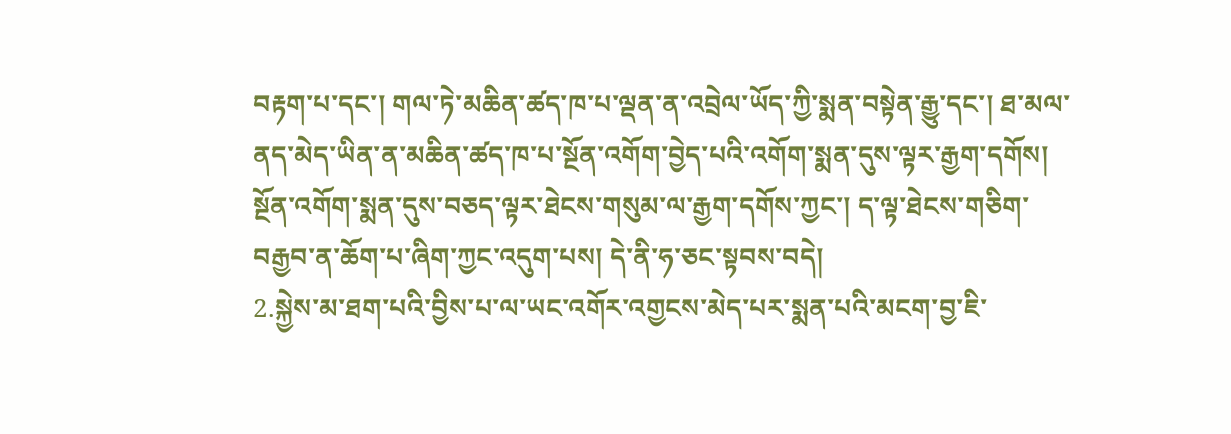བརྟག་པ་དང་། གལ་ཏེ་མཆིན་ཚད་ཁ་པ་ལྡན་ན་འབྲེལ་ཡོད་ཀྱི་སྨན་བསྟེན་རྒྱུ་དང་། ཐ་མལ་ནད་མེད་ཡིན་ན་མཆིན་ཚད་ཁ་པ་སྔོན་འགོག་བྱེད་པའི་འགོག་སྨན་དུས་ལྟར་རྒྱག་དགོས། སྔོན་འགོག་སྨན་དུས་བཅད་ལྟར་ཐེངས་གསུམ་ལ་རྒྱག་དགོས་ཀྱང་། ད་ལྟ་ཐེངས་གཅིག་བརྒྱབ་ན་ཆོག་པ་ཞིག་ཀྱང་འདུག་པས། དེ་ནི་ཧ་ཅང་སྟབས་བདེ།
2.སྐྱེས་མ་ཐག་པའི་བྱིས་པ་ལ་ཡང་འགོར་འགྱངས་མེད་པར་སྨན་པའི་མངག་བྱ་ཇི་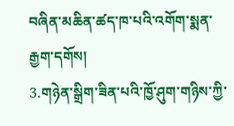བཞིན་མཆིན་ཚད་ཁ་པའི་འགོག་སྨན་རྒྱག་དགོས།
3.གཉེན་སྒྲིག་ཟིན་པའི་ཁྱོ་ཤུག་གཉིས་ཀྱི་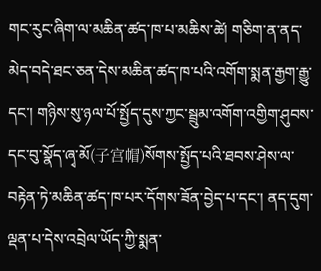གང་རུང་ཞིག་ལ་མཆིན་ཚད་ཁ་པ་མཆིས་ཚེ། གཅིག་ན་ནད་མེད་བདེ་ཐང་ཅན་དེས་མཆིན་ཚད་ཁ་པའི་འགོག་སྨན་རྒྱག་རྒྱུ་དང་། གཉིས་སུ་ཉལ་པོ་སྤྱོད་དུས་ཀྱང་སྦྲུམ་འགོག་འགྱིག་ཤུབས་དང་བུ་སྣོད་ཞྭ་མོ(子宫帽)སོགས་སྤྱོད་པའི་ཐབས་ཤེས་ལ་བརྟེན་ཏེ་མཆིན་ཚད་ཁ་པར་དོགས་ཟོན་བྱེད་པ་དང་། ནད་དུག་ལྡན་པ་དེས་འབྲེལ་ཡོད་ཀྱི་སྨན་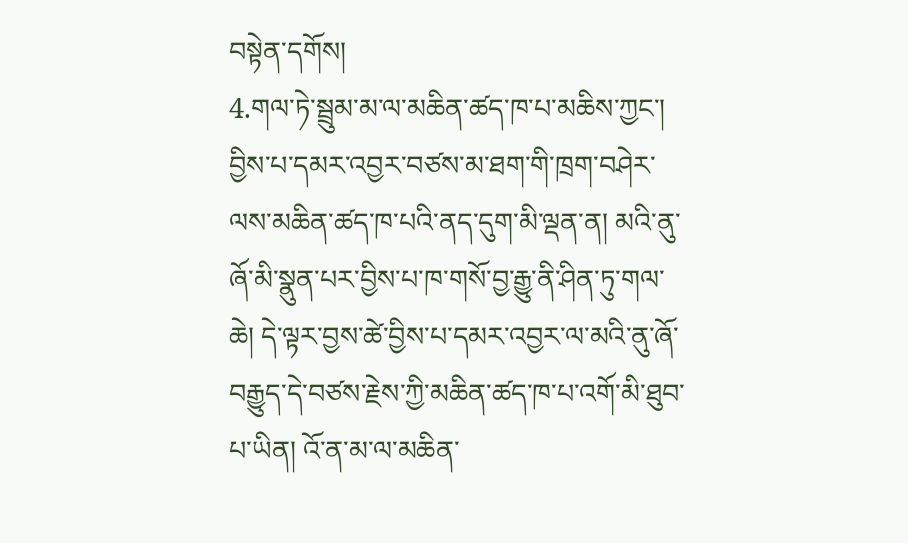བསྟེན་དགོས།
4.གལ་ཏེ་སྦྲུམ་མ་ལ་མཆིན་ཚད་ཁ་པ་མཆིས་ཀྱང་། བྱིས་པ་དམར་འབྱར་བཙས་མ་ཐག་གི་ཁྲག་བཤེར་ལས་མཆིན་ཚད་ཁ་པའི་ནད་དུག་མི་ལྡན་ན། མའི་ནུ་ཞོ་མི་སྣུན་པར་བྱིས་པ་ཁ་གསོ་བྱ་རྒྱུ་ནི་ཤིན་ཏུ་གལ་ཆེ། དེ་ལྟར་བྱས་ཚེ་བྱིས་པ་དམར་འབྱར་ལ་མའི་ནུ་ཞོ་བརྒྱུད་དེ་བཙས་རྗེས་ཀྱི་མཆིན་ཚད་ཁ་པ་འགོ་མི་ཐུབ་པ་ཡིན། འོ་ན་མ་ལ་མཆིན་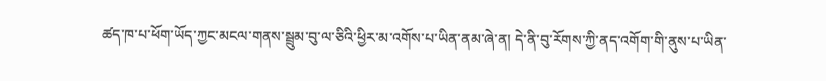ཚད་ཁ་པ་ཕོག་ཡོད་ཀྱང་མངལ་གནས་སྦྲུམ་བུ་ལ་ཅིའི་ཕྱིར་མ་འགོས་པ་ཡིན་ནམ་ཞེ་ན། དེ་ནི་བུ་རོགས་ཀྱི་ནད་འགོག་གི་ནུས་པ་ཡིན་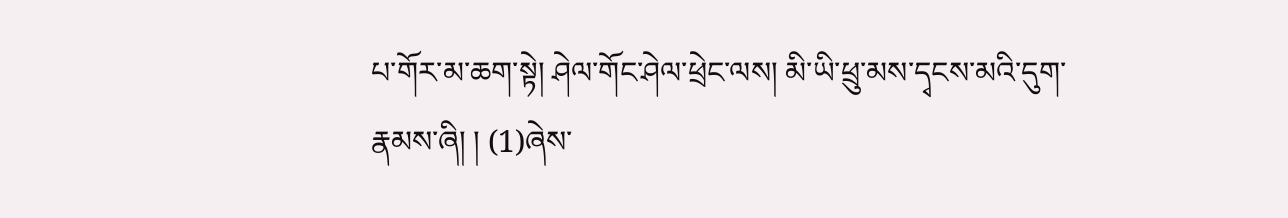པ་གོར་མ་ཆག་སྟེ། ཤེལ་གོང་ཤེལ་ཕྲེང་ལས། མི་ཡི་ཕྲུ་མས་དྭངས་མའི་དུག་རྣམས་ཞི། ། (1)ཞེས་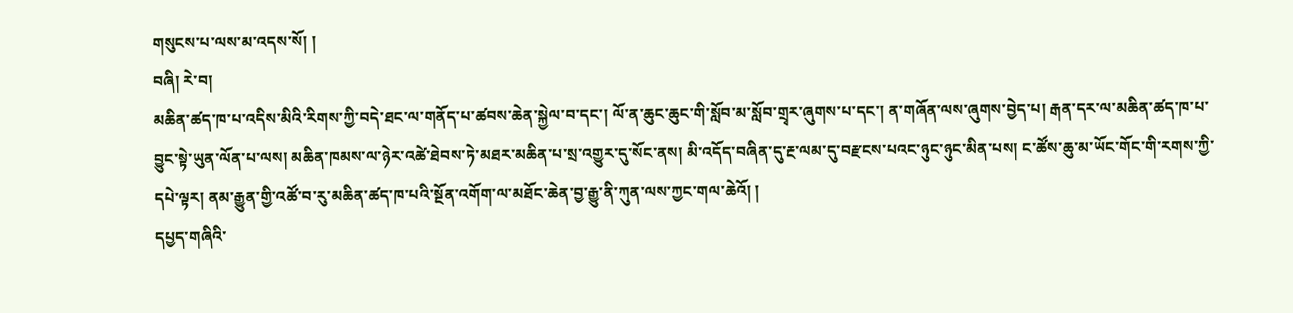གསུངས་པ་ལས་མ་འདས་སོ། །
བཞི། རེ་བ།
མཆིན་ཚད་ཁ་པ་འདིས་མིའི་རིགས་ཀྱི་བདེ་ཐང་ལ་གནོད་པ་ཚབས་ཆེན་སྐྱེལ་བ་དང་། ལོ་ན་ཆུང་ཆུང་གི་སློབ་མ་སློབ་གྲྭར་ཞུགས་པ་དང་། ན་གཞོན་ལས་ཞུགས་བྱེད་པ། རྒན་དར་ལ་མཆིན་ཚད་ཁ་པ་བྱུང་སྟེ་ཡུན་ལོན་པ་ལས། མཆིན་ཁམས་ལ་ཉེར་འཚེ་ཐེབས་ཏེ་མཐར་མཆིན་པ་སྲ་འགྱུར་དུ་སོང་ནས། མི་འདོད་བཞིན་དུ་རྔ་ལམ་དུ་བརྫངས་པའང་ཉུང་ཉུང་མིན་པས། ང་ཚོས་ཆུ་མ་ཡོང་གོང་གི་རགས་ཀྱི་དཔེ་ལྟར། ནམ་རྒྱུན་གྱི་འཚོ་བ་རུ་མཆིན་ཚད་ཁ་པའི་སྔོན་འགོག་ལ་མཐོང་ཆེན་བྱ་རྒྱུ་ནི་ཀུན་ལས་ཀྱང་གལ་ཆེའོ། །
དཔྱད་གཞིའི་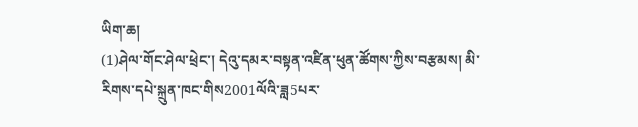ཡིག་ཆ།
(1)ཤེལ་གོང་ཤེལ་ཕྲེང་། དེའུ་དམར་བསྟན་འཛིན་ཕུན་ཚོགས་ཀྱིས་བརྩམས། མི་རིགས་དཔེ་སྐྲུན་ཁང་གིས2001ལོའི་ཟླ5པར་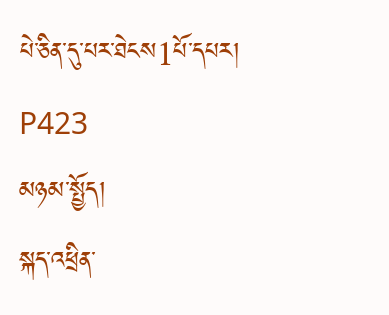པེ་ཅིན་དུ་པར་ཐེངས1པོ་དཔར། P423
མཉམ་སྤྱོད།
སྐད་འཕྲིན་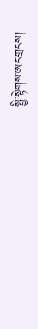སྤྱི་སྟེགས་ཨང་གྲངས།